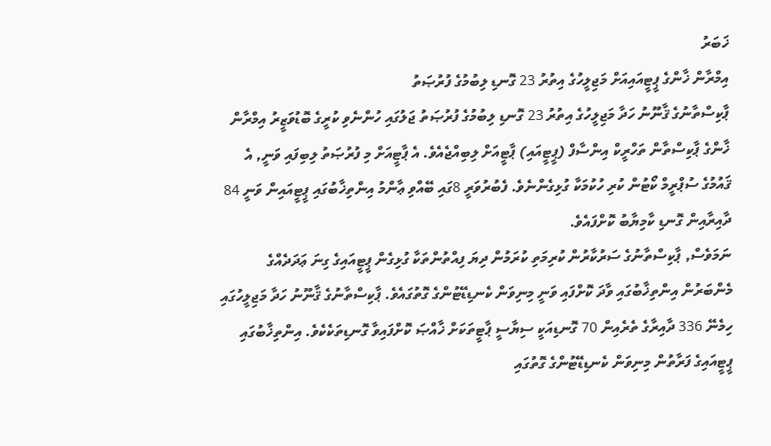ޚަބަރު
އިމްރާން ޚާންގެ ޕީޓީއައިއަށް މަޖިލީހުގެ އިތުރު 23 ގޮނޑި ލިބުމުގެ ފުރުޞަތު
ޕާކިސްތާނުގެ ޤާނޫނު ހަދާ މަޖިލީހުގެ އިތުރު 23 ގޮނޑި ލިބުމުގެ ފުރުޞަތު ޖަލުގައި ހުންނެވި ކުރީގެ ބޮޑުވަޒީރު އިމްރާން ޚާންގެ ޕާކިސްތާން ތަހްރީކް އިންސާފް (ޕީޓީއައި) ޕާޓީއަށް ލިބިއްޖެއެވެ. އެ ޕާޓީއަށް މި ފުރުޞަތު ލިބިފައި ވަނީ, އެ ޤައުމުގެ ސުޕްރީމް ކޯޓުން ކުރި ހުކުމަކާ ގުޅިގެންނެވެ. ފެބުރުވަރީ 8ގައި ބޭއްވި ޢާންމު އިންތިޚާބުގައި ޕީޓީއައިން ވަނީ 84 ދާއިރާއިން ގޮނޑި ކާމިޔާބު ކޮށްފައެވެ.
ނަމަވެސް, ޕާކިސްތާނުގެ ސަރުކާރުން ކުރިމަތި ކުރަމުން ދިޔަ ފިއްތުންތަކާ ގުޅިގެން ޕީޓީއައިގެ ގިނަ ޢަދަދެއްގެ މެންބަރުން އިންތިޚާބުގައި ވާދަ ކޮށްފައި ވަނީ މިނިވަން ކެނޑިޑޭޓުންގެ ގޮތުގައެވެ. ޕާކިސްތާނުގެ ޤާނޫނު ހަދާ މަޖިލީހުގައި ހިމެނޭ 336 ދާއިރާގެ ތެރެއިން 70 ގޮނޑިއަކީ ސިޔާސީ ޕާޓީތަކަށް ޚާއްޞަ ކޮށްފައިވާ ގޮނޑިތަކެކެވެ. އިންތިޚާބުގައި ޕީޓީއައިގެ ފަރާތުން މިނިވަން ކެނޑިޑޭޓުންގެ ގޮތުގައި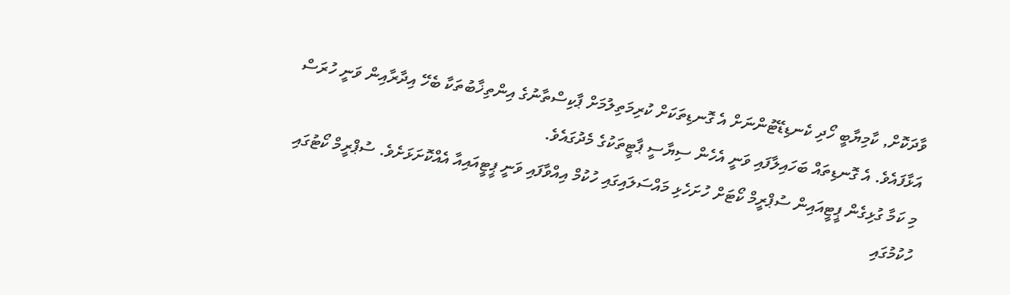ވާދަކޮށް, ކާމިޔާބީ ހޯދި ކެނޑިޑޭޓުންނަށް އެ ގޮނޑިތަކަށް ކުރިމަތިލުމަށް ޕާކިސްތާނުގެ އިންތިޚާބުތަކާ ބެހޭ އިދާރާއިން ވަނީ ހުރަސް އަޅާފައެވެ. އެ ގޮނޑިތައް ބަހައިލާފައި ވަނީ އެހެން ސިޔާސީ ޕާޓީތަކުގެ މެދުގައެވެ.
މި ކަމާ ގުޅިގެން ޕީޓީއައިން ސުޕްރީމް ކޯޓަށް ހުށަހެޅި މައްސަލައިގައި ހުކުމް އިއްވާފައި ވަނީ ޕީޓީއައިއާ އެއްކޮށަޅަށެވެ. ސުޕްރީމް ކޯޓުގައި ހުކުމުގައި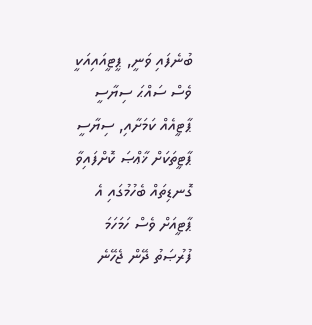ބުނެފައި ވަނީ, ޕީޓީއައިއަކީ ވެސް ސައްޙަ ސިޔާސީ ޕާޓީއެއް ކަމަށާއި, ސިޔާސީ ޕާޓީތަކަށް ޚާޢްޞަ ކޮށްފައިވާ ގޮނޑިތައް ބެހުމުގައި އެ ޕާޓީއަށް ވެސް ހަމަހަމަ ފުރުޞަތު ދޭން ޖެހޭނެ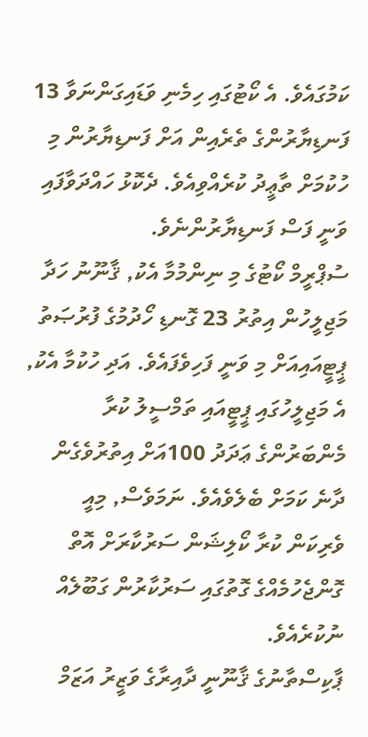ކަމުގައެވެ. އެ ކޯޓުގައި ހިމެނި ވަޑައިގަންނަވާ 13 ފަނޑިޔާރުންގެ ތެރެއިން އަށް ފަނޑިޔާރުން މި ހުކުމަށް ތާޢީދު ކުރެއްވިއެވެ. ދެކޮޅު ހައްދަވާފައި ވަނީ ފަސް ފަނޑިޔާރުންނެވެ.
ސުޕްރީމް ކޯޓުގެ މި ނިންމުމާ އެކު, ޤާނޫނު ހަދާ މަޖިލީހުން އިތުރު 23 ގޮނޑި ހޯދުމުގެ ފުރުޞަތު ޕީޓީއައިއަށް މި ވަނީ ފަހިވެފައެވެ. އަދި ހުކުމާ އެކު, އެ މަޖިލީހުގައި ޕީޓީއައި ތަމްސީލު ކުރާ މެންބަރުންގެ ޢަދަދު 100އަށް އިތުރުވެގެން ދާނެ ކަމަށް ބެލެވެއެވެ. ނަމަވެސް, މިއީ ވެރިކަން ކުރާ ކޯލިޝަން ސަރުކާރަށް އޮތް ގޮންޖެހުމެއްގެ ގޮތުގައި ސަރުކާރުން ގަބޫލެއް ނުކުރެއެވެ.
ޕާކިސްތާނުގެ ޤާނޫނީ ދާއިރާގެ ވަޒީރު އަޒަމް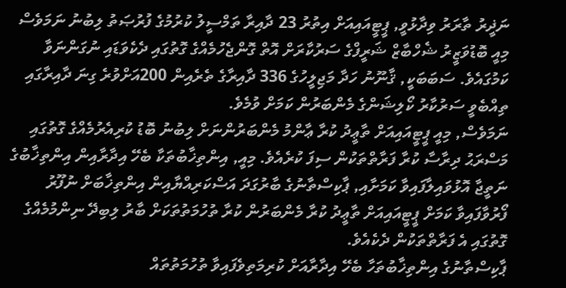ނަޛީރު ތާރަރު ވިދާޅުވީ, ޕީޓީއައިއަށް އިތުރު 23 ދާއިރާ ތަމްސީލު ކުރުމުގެ ފުރުޞަތު ލިބުނު ނަމަވެސް މިއީ ބޮޑުވަޒީރު ޝެހްބާޒް ޝަރީފްގެ ސަރުކާރަށް އޮތް ގޮންޖެހުމެއްގެ ގޮތުގައި ދެކެވަޑައި ނުގަންނަވާ ކަމުގައެވެ. ސަބަބަކީ, ޤާނޫނު ހަދާ މަޖިލީހުގެ 336 ދާއިރާގެ ތެރެއިން 200އަށްވުރެ ގިނަ ދާއިރާގައި ތިއްބެވީ ސަރުކާރު ކޯލިޝަންގެ މެންބަރުން ކަމަށް ވުމެވެ.
ނަމަވެސް, މިއީ ޕީޓީއައިއަށް ތާޢީދު ކުރާ ޢާންމު މެންބަރުންނަށް ލިބުނު ބޮޑު ކުރިއެރުމެއްގެ ގޮތުގައި މަސްރަޙު ދިރާސާ ކުރާ ފަރާތްތަކުން ސިފަ ކުރެއެވެ. މިއީ, އިންތިޚާބުތަކާ ބެހޭ އިދާރާއިން އިންތިޚާބުގެ ނަތީޖާ އޮޅުވައިލާފައިވާ ކަމަށާއި, ޕާކިސްތާނުގެ ބާރުގަދަ އަސްކަރިއްޔާއިން އިންތިޚާބަށް ނުފޫރު ފޯރުވާފައިވާ ކަމަށް ޕީޓީއައިއަށް ތާޢީދު ކުރާ މެންބަރުން ކުރާ ތުހުމަތުތަކަށް ބާރު ލިބިދޭ ނިންމުމެއްގެ ގޮތުގައި އެ ފަރާތްތަކުން ދެކެއެވެ.
ޕާކިސްތާނުގެ އިންތިޚާބުތަހާ ބެހޭ އިދާރާއަށް ކުރިމަތިވެފައިވާ ތުހުމަތުތައް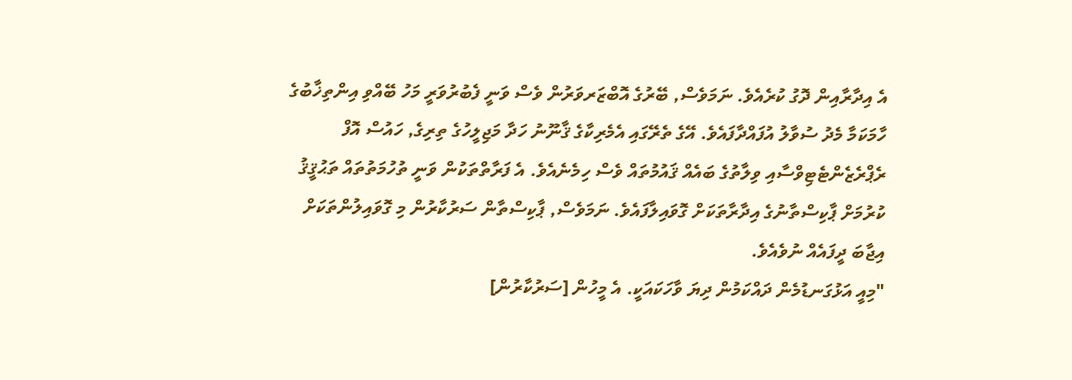އެ އިދާރާއިން ދޮގު ކުރެއެވެ. ނަމަވެސް, ބޭރުގެ އޮބްޒަރވަރުން ވެސް ވަނީ ފެބުރުވަރީ މަހު ބޭއްވި އިންތިޚާބުގެ ހާމަކަމާ މެދު ސުވާލު އުފައްދާފައެވެ. އޭގެ ތެރޭގައި އެމެރިކާގެ ޤާނޫނު ހަދާ މަޖިލީހުގެ ތިރިގެ, ހައުސް އޮފް ރެޕްރެޒެންޓެޓިވްސާއި ވިލާތުގެ ބައެއް ޤައުމުތައް ވެސް ހިމެނެއެވެ. އެ ފަރާތްތަކުން ވަނީ ތުހުމަތުތައް ތަޙުޤީޤު ކުރުމަށް ޕާކިސްތާނުގެ އިދާރާތަކަށް ގޮވައިލާފައެވެ. ނަމަވެސް, ޕާކިސްތާން ސަރުކާރުން މި ގޮވައިލުންތަކަށް އިޖާބަ ދީފައެއް ނުވެއެވެ.
"މިއީ އަޅުގަނޑުމެން ދައްކަމުން ދިޔަ ވާހަކައަކީ. އެ މީހުން [ސަރުކާރުން]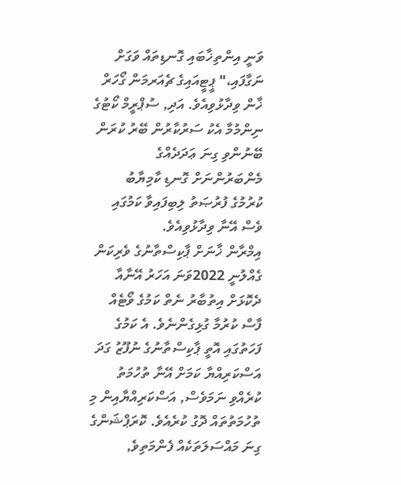ވަނީ އިންތިޚާބައި ގޮނޑިތައް ވަގަށް ނަގާފައި،" ޕީޓީއައިގެ ޗެއަރމަން ގޯހަރް ޚާން ވިދާޅުވިއެވެ. އަދި, ސުޕްރީމް ކޯޓުގެ ނިންމުމާ އެކު ސަރުކާރުން ބޭރު ކުރަން ބޭނުންވި ގިނަ ޢަދަދެއްގެ މެންބަރުންނަށް ގޮނޑި ކާމިޔާބު ކުރުމުގެ ފުރުޞަތު ލިބިފައިވާ ކަމުގައި ވެސް އޭނާ ވިދާޅުވިއެވެ.
އިމްރާން ޚާނަށް ޕާކިސްތާނުގެ ވެރިކަން ގެއްލުނީ 2022ވަނަ އަހަރު އޭނާއާ ދެކޮޅަށް އިތުބާރު ނެތް ކަމުގެ ވޯޓެއް ފާސް ކުރުމާ ގުޅިގެންނެވެ. އެ ކަމުގެ ފަހަތުގައި އޮތީ ޕާކިސްތާނުގެ ނުފޫޒު ގަދަ އަސްކަރިއްޔާ ކަމަށް އޭނާ ތުހުމަތު ކުރެއްވި ނަމަވެސް, އަސްކަރިއްޔާއިން މި ތުހުމަތުތައް ދޮގު ކުރެއެވެ. ކޮރަޕްޝަންގެ ގިނަ މައްސަލަތަކެއް ފެންމަތިވެ,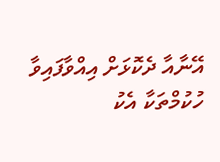އޭނާއާ ދެކޮޅަށް އިއްވާފައިވާ ހުކުމްތަކާ އެކު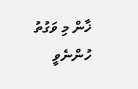ޚާން މި ވަގުތު ހުންނެވީ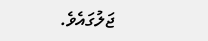ޖަލުގައެވެ.